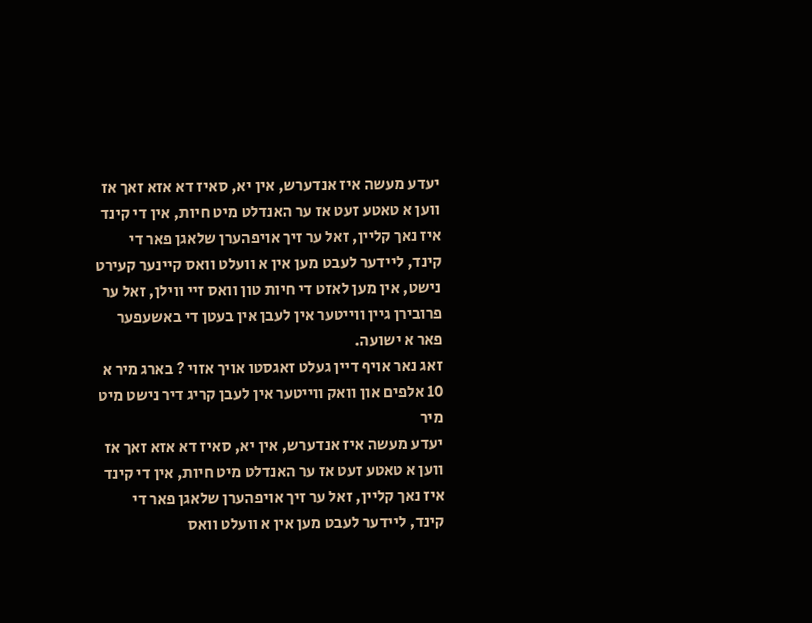יעדע מעשה איז אנדערש, אין יא, סאיז דא אזא זאך אז ווען א טאטע זעט אז ער האנדלט מיט חיות, אין די קינד איז נאך קליין, זאל ער זיך אויפהערן שלאגן פאר די קינד, ליידער לעבט מען אין א וועלט וואס קיינער קעירט נישט, אין מען לאזט די חיות טון וואס זיי ווילן, זאל ער פרובירן גיין ווייטער אין לעבן אין בעטן די באשעפער פאר א ישועה.
זאג נאר אויף דיין געלט זאגסטו אויך אזוי ? בארג מיר א 10 אלפים און וואק ווייטער אין לעבן קריג דיר נישט מיט מיר
יעדע מעשה איז אנדערש, אין יא, סאיז דא אזא זאך אז ווען א טאטע זעט אז ער האנדלט מיט חיות, אין די קינד איז נאך קליין, זאל ער זיך אויפהערן שלאגן פאר די קינד, ליידער לעבט מען אין א וועלט וואס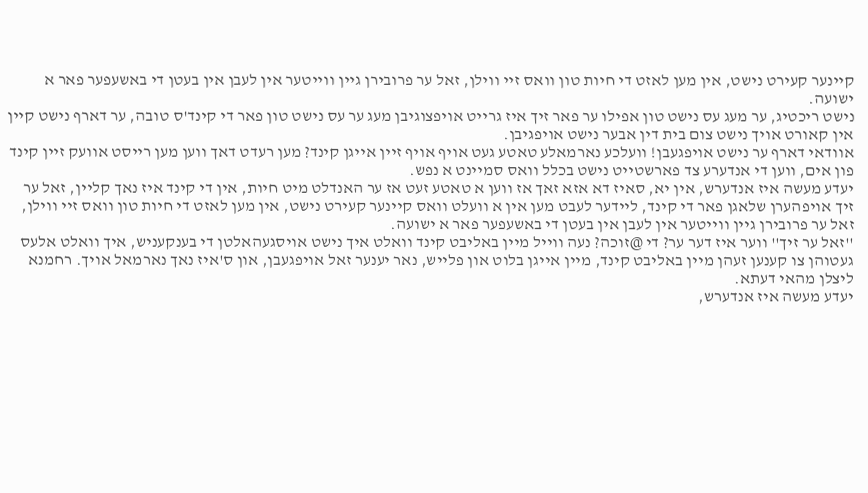קיינער קעירט נישט, אין מען לאזט די חיות טון וואס זיי ווילן, זאל ער פרובירן גיין ווייטער אין לעבן אין בעטן די באשעפער פאר א ישועה.
נישט ריכטיג, ער מעג עס נישט טון אפילו ער פאר זיך איז גרייט אויפצוגיבן מעג ער עס נישט טון פאר די קינד'ס טובה, ער דארף נישט קיין אין קאורט אויך נישט צום בית דין אבער נישט אויפגיבן.
אוודאי דארף ער נישט אויפגעבן! וועלכע נארמאלע טאטע געט אויף אויף זיין אייגן קינד? מען רעדט דאך ווען מען רייסט אוועק זיין קינד פון אים, ווען די אנדערע צד פארשטייט נישט בכלל וואס סמיינט א נפש.
יעדע מעשה איז אנדערש, אין יא, סאיז דא אזא זאך אז ווען א טאטע זעט אז ער האנדלט מיט חיות, אין די קינד איז נאך קליין, זאל ער זיך אויפהערן שלאגן פאר די קינד, ליידער לעבט מען אין א וועלט וואס קיינער קעירט נישט, אין מען לאזט די חיות טון וואס זיי ווילן, זאל ער פרובירן גיין ווייטער אין לעבן אין בעטן די באשעפער פאר א ישועה.
''זאל ער זיך'' ווער איז דער ער? די @זוכה? נעה ווייל מיין באליבט קינד וואלט איך נישט אויסגעהאלטן די בענקעניש, איך וואלט אלעס געטוהן צו קענען זעהן מיין באליבט קינד, מיין אייגן בלוט און פלייש, נאר יענער זאל אויפגעבן, און ס'איז נאך נארמאל אויך. רחמנא ליצלן מהאי דעתא.
יעדע מעשה איז אנדערש,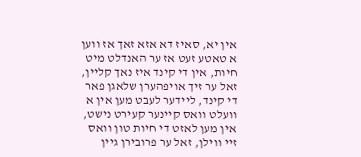אין יא, סאיז דא אזא זאך אז ווען א טאטע זעט אז ער האנדלט מיט חיות, אין די קינד איז נאך קליין, זאל ער זיך אויפהערן שלאגן פאר די קינד, ליידער לעבט מען אין א וועלט וואס קיינער קעירט נישט, אין מען לאזט די חיות טון וואס זיי ווילן, זאל ער פרובירן גיין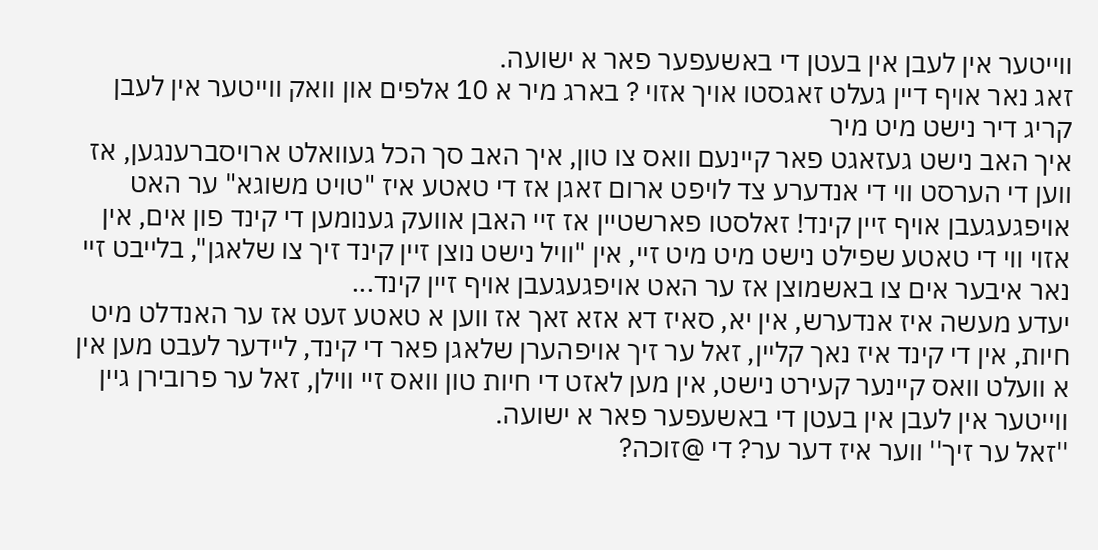ווייטער אין לעבן אין בעטן די באשעפער פאר א ישועה.
זאג נאר אויף דיין געלט זאגסטו אויך אזוי ? בארג מיר א 10 אלפים און וואק ווייטער אין לעבן קריג דיר נישט מיט מיר
איך האב נישט געזאגט פאר קיינעם וואס צו טון, איך האב סך הכל געוואלט ארויסברענגען, אז ווען די הערסט ווי די אנדערע צד לויפט ארום זאגן אז די טאטע איז "טויט משוגא" ער האט אויפגעגעבן אויף זיין קינד! זאלסטו פארשטיין אז זיי האבן אוועק גענומען די קינד פון אים, אין אזוי ווי די טאטע שפילט נישט מיט מיט זיי, אין "וויל נישט נוצן זיין קינד זיך צו שלאגן", בלייבט זיי נאר איבער אים צו באשמוצן אז ער האט אויפגעגעבן אויף זיין קינד...
יעדע מעשה איז אנדערש, אין יא, סאיז דא אזא זאך אז ווען א טאטע זעט אז ער האנדלט מיט חיות, אין די קינד איז נאך קליין, זאל ער זיך אויפהערן שלאגן פאר די קינד, ליידער לעבט מען אין א וועלט וואס קיינער קעירט נישט, אין מען לאזט די חיות טון וואס זיי ווילן, זאל ער פרובירן גיין ווייטער אין לעבן אין בעטן די באשעפער פאר א ישועה.
''זאל ער זיך'' ווער איז דער ער? די @זוכה?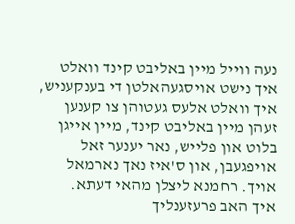נעה ווייל מיין באליבט קינד וואלט איך נישט אויסגעהאלטן די בענקעניש, איך וואלט אלעס געטוהן צו קענען זעהן מיין באליבט קינד, מיין אייגן בלוט און פלייש, נאר יענער זאל אויפגעבן, און ס'איז נאך נארמאל אויך. רחמנא ליצלן מהאי דעתא.
איך האב פרעזענליך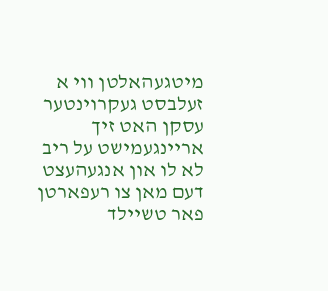מיטגעהאלטן ווי א זעלבסט געקרוינטער עסקן האט זיך אריינגעמישט על ריב לא לו און אנגעהעצט דעם מאן צו רעפארטן פאר טשיילד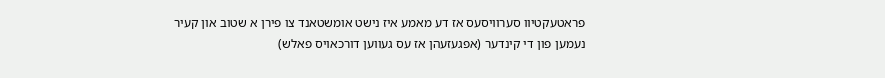פראטעקטיוו סערוויסעס אז דע מאמע איז נישט אומשטאנד צו פירן א שטוב און קעיר נעמען פון די קינדער (אפגעזעהן אז עס געווען דורכאויס פאלש)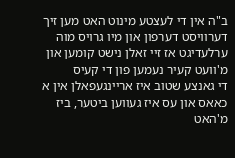ב"ה אין די לעצטע מינוט האט מען זיך דערוויסט דערפון און מיו גרויס מוה ערלעדיגט אז זיי זאלן נישט קומען און מ'וועט קעיר נעמען פון די קעיס
די גאנצע שטוב איז אריינגעפאלן אין א כאאס און עס איז געווען ביטער, ביז מ'האט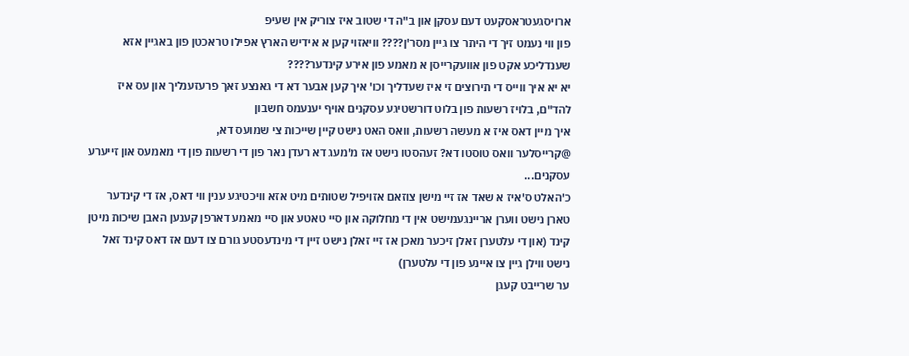ארויסגעטראסקעט דעם עסקן און ב"ה די שטוב איז צוריק אין שעיפ
פון ווי נעמט זיך די היתר צו גיין מסר'ן???? וויאזוי קען א אידיש הארץ אפילו טראכטן פון באגיין אזא שענדליכע אקט פון אוועקרייסן א מאמע פון אירע קינדער????
יא יא איך ווייס די תירוצים זי איז שעדליך וכו' איך קען אבער דא די גאנצע זאך פרעזענליך און עס איז להד"ם, בלויז רשעות פון בלוט דורשטיגע עסקנים אויף יענעמס חשבון
איך מיין דאס איז א מעשה רשעות, וואס האט נישט קיין שייכות צי שמועס דא,
@קרייסלער וואס טוסטו דא? זעהסטו נישט אז מ'מעג דא רעדן נאר פון די רשעות פון די מאמעס און זייערע עסקנים...
כ'האלט ס'איז א שאד אז זיי מישן צוזאם אזויפיל שטותים מיט אזא וויכטיגע ענין ווי דאס, אז די קינדער טארן נישט ווערן אריינגעמישט אין די מחלוקה און סיי טאטע און סיי מאמע דארפן קענען האבן שיכות מיטן קינד (און די עלטערן זאלן זיכער מאכן אז זיי זאלן נישט זיין די מינדעסטע גורם צו דעם אז דאס קינד זאל נישט ווילן גיין צו איינע פון די עלטערן)
ער שרייבט קעגן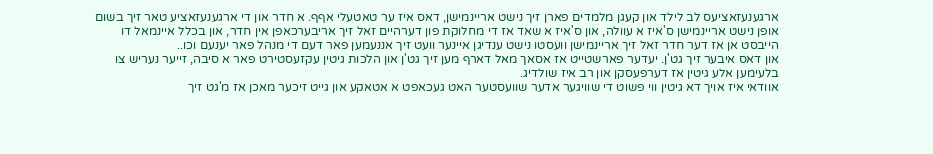ארגענעזאציעס לב לילד און קעגן מלמדים פארן זיך נישט אריינמישן, דאס איז ער טאטעלי אףף. א חדר און די ארגענעזאציע טאר זיך בשום אופן נישט אריינמישן ס'איז א עוולה, און ס'איז א שאד אז די מחלוקת פון דערהיים זאל זיך אריבערכאפן אין חדר, און בכלל איינמאל דו הייבסט אן אז דער חדר זאל זיך אריינמישן וועסטו נישט ענדיגן איינער וועט זיך אננעמען פאר דעם די מנהל פאר יענעם וכו..
און דאס איבער זיך גט'ן. יעדער פארשטייט אז אסאך מאל דארף מען זיך גט'ן און הלכות גיטין עקזעסטירט פאר א סיבה, זייער נעריש צו בלעימען אלע גיטין אז דערפעסקן און רב איז שולדיג.
אוודאי איז אויך דא גיטין ווי פשוט די שוויגער אדער שוועסטער האט געכאפט א אטאקע און גייט זיכער מאכן אז מ'גט זיך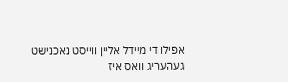אפילו די מיידל אליין ווייסט נאכנישט געהעריג וואס איז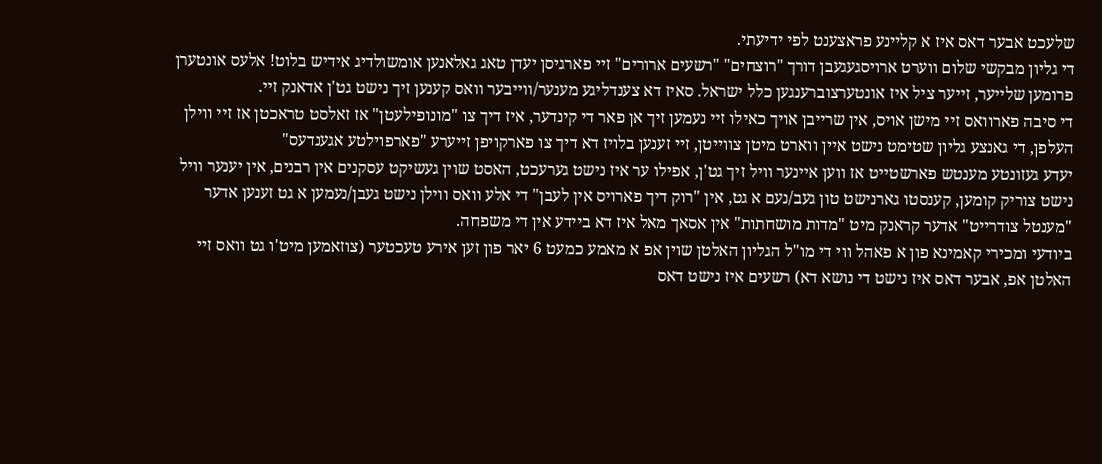שלעכט אבער דאס איז א קליינע פראצענט לפי ידיעתי.
די גליון מבקשי שלום ווערט ארויסגעגעבן דורך "רוצחים" "רשעים ארורים" זיי פארגיסן יעדן טאג גאלאנען אומשולדיג אידיש בלוט! אלעס אונטערן פרומען שלייער, זייער ציל איז אונטערצוברענגען כלל ישראל. סאיז דא צענדליגע מענער/ווייבער וואס קענען זיך נישט גט'ן אדאנק זיי.
די סיבה פארוואס זיי מישן אויס, אין שרייבן אויך כאילו זיי נעמען זיך אן פאר די קינדער, איז דיך צו "מונופילעטן" אז זאלסט טראכטן אז זיי ווילן העלפן, די גאנצע גליון שטימט נישט איין ווארט מיטן צווייטן, זיי זענען בלויז דא דיך צו פארקויפן זייערע "פארפוילטע אגענדעס"
יעדע געזונטע מענטש פארשטייט אז ווען איינער וויל זיך גט'ן, אפילו ער איז נישט גערעכט, האסט שוין געשיקט עסקנים אין רבנים, אין יענער וויל נישט צוריק קומען, קענסטו גארנישט טון געב/נעם א גט, אין "רוק דיך פארויס אין לעבן" די אלע וואס ווילן נישט געבן/נעמען א גט זענען אדער "מענטל צודרייט" אדער קראנק מיט "מדות מושחתות" אין אסאך מאל איז דא ביידע אין די משפחה.
ביודעי ומכירי קאמינא פון א פאהל ווי די מו"ל הגליון האלטן שוין אפ א מאמע כמעט 6 יאר פון זען אירע טעכטער (צוזאמען מיט'ו גט וואס זיי האלטן אפ, אבער דאס איז נישט די נושא דא) רשעים איז נישט דאס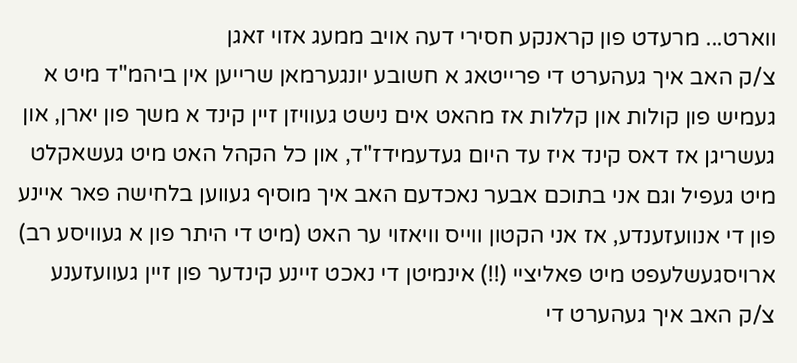ווארט... מרעדט פון קראנקע חסירי דעה אויב ממעג אזוי זאגן
צ/ק האב איך געהערט די פרייטאג א חשובע יונגערמאן שרייען אין ביהמ"ד מיט א געמיש פון קולות און קללות אז מהאט אים נישט געוויזן זיין קינד א משך פון יארן, און געשריגן אז דאס קינד איז עד היום געדעמידז"ד, און כל הקהל האט מיט געשאקלט מיט געפיל וגם אני בתוכם אבער נאכדעם האב איך מוסיף געווען בלחישה פאר איינע פון די אנוועזענדע, אז אני הקטון ווייס וויאזוי ער האט (מיט די היתר פון א געוויסע רב) ארויסגעשלעפט מיט פאליציי (!!) אינמיטן די נאכט זיינע קינדער פון זיין געוועזענע
צ/ק האב איך געהערט די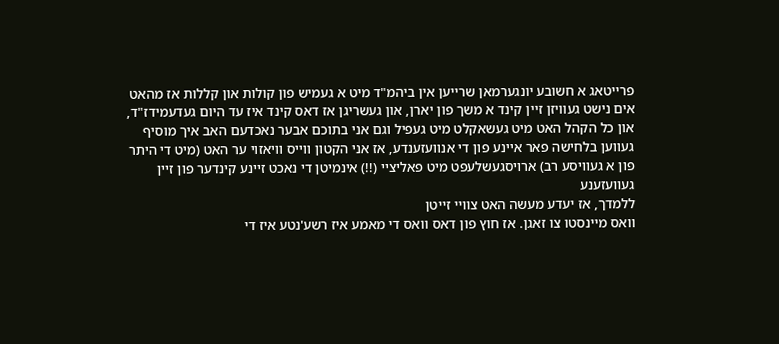פרייטאג א חשובע יונגערמאן שרייען אין ביהמ"ד מיט א געמיש פון קולות און קללות אז מהאט אים נישט געוויזן זיין קינד א משך פון יארן, און געשריגן אז דאס קינד איז עד היום געדעמידז"ד, און כל הקהל האט מיט געשאקלט מיט געפיל וגם אני בתוכם אבער נאכדעם האב איך מוסיף געווען בלחישה פאר איינע פון די אנוועזענדע, אז אני הקטון ווייס וויאזוי ער האט (מיט די היתר פון א געוויסע רב) ארויסגעשלעפט מיט פאליציי (!!) אינמיטן די נאכט זיינע קינדער פון זיין געוועזענע
ללמדך, אז יעדע מעשה האט צוויי זייטן
וואס מיינסטו צו זאגן. אז חוץ פון דאס וואס די מאמע איז רשע'נטע איז די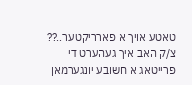טאטע אויך א פארריקטער..??
צ/ק האב איך געהערט די פרייטאג א חשובע יונגערמאן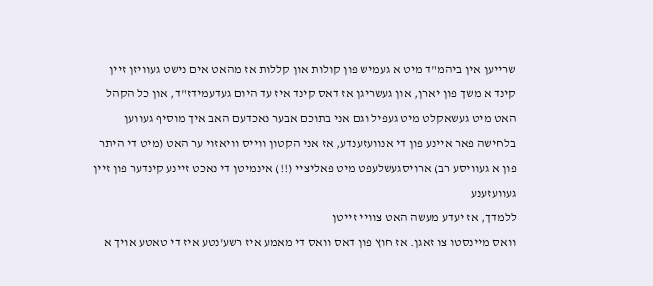שרייען אין ביהמ"ד מיט א געמיש פון קולות און קללות אז מהאט אים נישט געוויזן זיין קינד א משך פון יארן, און געשריגן אז דאס קינד איז עד היום געדעמידז"ד, און כל הקהל האט מיט געשאקלט מיט געפיל וגם אני בתוכם אבער נאכדעם האב איך מוסיף געווען בלחישה פאר איינע פון די אנוועזענדע, אז אני הקטון ווייס וויאזוי ער האט (מיט די היתר פון א געוויסע רב) ארויסגעשלעפט מיט פאליציי (!!) אינמיטן די נאכט זיינע קינדער פון זיין געוועזענע
ללמדך, אז יעדע מעשה האט צוויי זייטן
וואס מיינסטו צו זאגן. אז חוץ פון דאס וואס די מאמע איז רשע'נטע איז די טאטע אויך א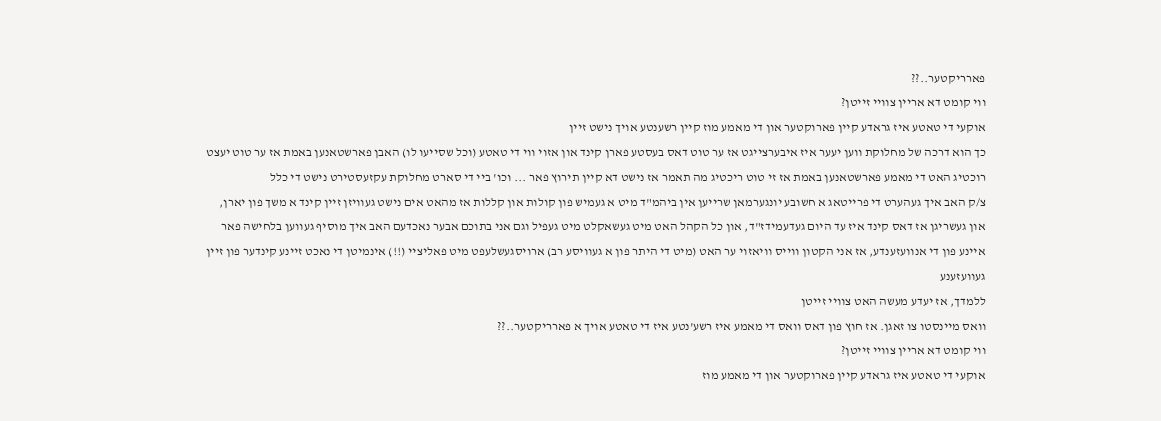פארריקטער..??
ווי קומט דא אריין צוויי זייטן?
אוקעי די טאטע איז גראדע קיין פארוקטער און די מאמע מוז קיין רשענטע אויך נישט זיין
כך הוא דרכה של מחלוקת ווען יעער איז איבערצייגט אז ער טוט דאס בעסטע פארן קינד און אזוי ווי די טאטע (וכל שסייעו לו) האבן פארשטאנען באמת אז ער טוט יעצט רוכטיג האט די מאמע פארשטאנען באמת אז זי טוט ריכטיג מה תאמר אז נישט דא קיין תירוץ פאר ... וכו' ביי די סארט מחלוקת עקזעסטירט נישט די כלל
צ/ק האב איך געהערט די פרייטאג א חשובע יונגערמאן שרייען אין ביהמ"ד מיט א געמיש פון קולות און קללות אז מהאט אים נישט געוויזן זיין קינד א משך פון יארן, און געשריגן אז דאס קינד איז עד היום געדעמידז"ד, און כל הקהל האט מיט געשאקלט מיט געפיל וגם אני בתוכם אבער נאכדעם האב איך מוסיף געווען בלחישה פאר איינע פון די אנוועזענדע, אז אני הקטון ווייס וויאזוי ער האט (מיט די היתר פון א געוויסע רב) ארויסגעשלעפט מיט פאליציי (!!) אינמיטן די נאכט זיינע קינדער פון זיין געוועזענע
ללמדך, אז יעדע מעשה האט צוויי זייטן
וואס מיינסטו צו זאגן. אז חוץ פון דאס וואס די מאמע איז רשע'נטע איז די טאטע אויך א פארריקטער..??
ווי קומט דא אריין צוויי זייטן?
אוקעי די טאטע איז גראדע קיין פארוקטער און די מאמע מוז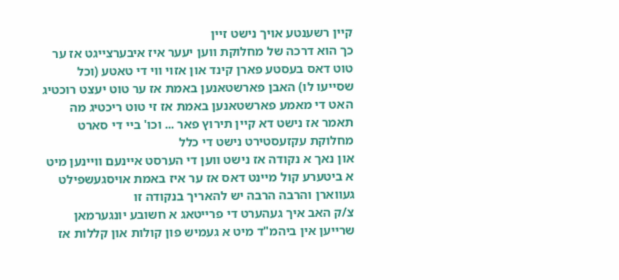קיין רשענטע אויך נישט זיין
כך הוא דרכה של מחלוקת ווען יעער איז איבערצייגט אז ער טוט דאס בעסטע פארן קינד און אזוי ווי די טאטע (וכל שסייעו לו) האבן פארשטאנען באמת אז ער טוט יעצט רוכטיג האט די מאמע פארשטאנען באמת אז זי טוט ריכטיג מה תאמר אז נישט דא קיין תירוץ פאר ... וכו' ביי די סארט מחלוקת עקזעסטירט נישט די כלל
און נאך א נקודה אז נישט ווען די הערסט איינעם וויינען מיט א ביטערע קול מיינט דאס אז ער איז באמת אויסגעשפילט געווארן והרבה הרבה יש להאריך בנקודה זו
צ/ק האב איך געהערט די פרייטאג א חשובע יונגערמאן שרייען אין ביהמ"ד מיט א געמיש פון קולות און קללות אז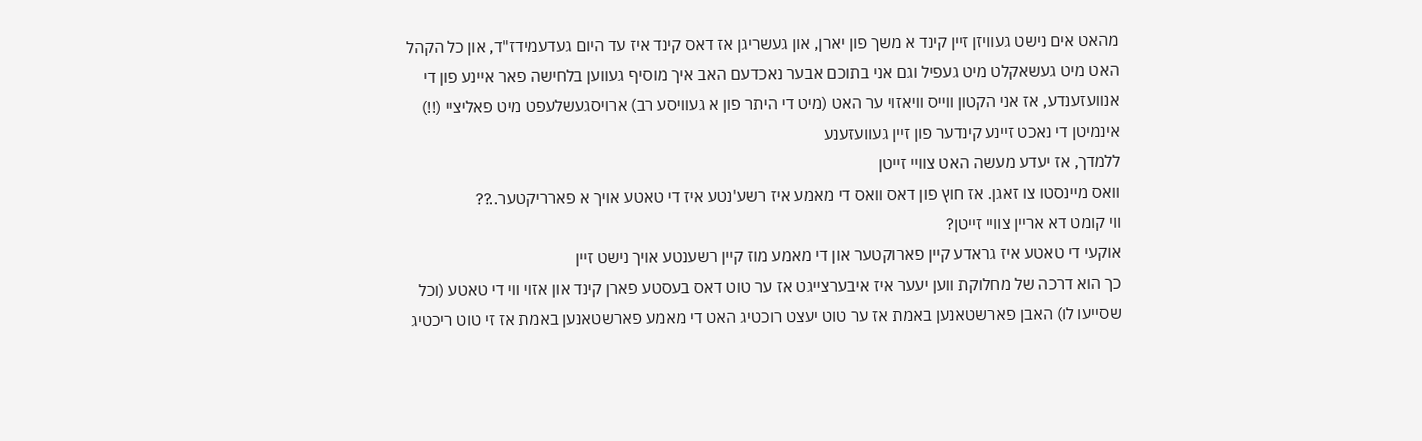מהאט אים נישט געוויזן זיין קינד א משך פון יארן, און געשריגן אז דאס קינד איז עד היום געדעמידז"ד, און כל הקהל האט מיט געשאקלט מיט געפיל וגם אני בתוכם אבער נאכדעם האב איך מוסיף געווען בלחישה פאר איינע פון די אנוועזענדע, אז אני הקטון ווייס וויאזוי ער האט (מיט די היתר פון א געוויסע רב) ארויסגעשלעפט מיט פאליציי (!!) אינמיטן די נאכט זיינע קינדער פון זיין געוועזענע
ללמדך, אז יעדע מעשה האט צוויי זייטן
וואס מיינסטו צו זאגן. אז חוץ פון דאס וואס די מאמע איז רשע'נטע איז די טאטע אויך א פארריקטער..??
ווי קומט דא אריין צוויי זייטן?
אוקעי די טאטע איז גראדע קיין פארוקטער און די מאמע מוז קיין רשענטע אויך נישט זיין
כך הוא דרכה של מחלוקת ווען יעער איז איבערצייגט אז ער טוט דאס בעסטע פארן קינד און אזוי ווי די טאטע (וכל שסייעו לו) האבן פארשטאנען באמת אז ער טוט יעצט רוכטיג האט די מאמע פארשטאנען באמת אז זי טוט ריכטיג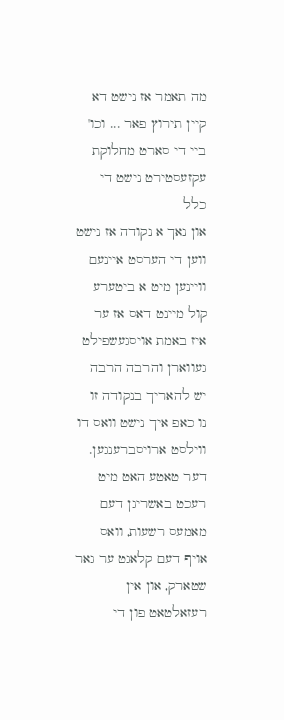מה תאמר אז נישט דא קיין תירוץ פאר ... וכו' ביי די סארט מחלוקת עקזעסטירט נישט די כלל
און נאך א נקודה אז נישט ווען די הערסט איינעם וויינען מיט א ביטערע קול מיינט דאס אז ער איז באמת אויסגעשפילט געווארן והרבה הרבה יש להאריך בנקודה זו
נו כאפ איך נישט וואס דו ווילסט ארויסברענגען.
דער טאטע האט מיט רעכט באשריגן דעם מאמעס רשעות, וואס אויף דעם קלאגט ער גאר שטארק, און אין רעזאלטאט פון די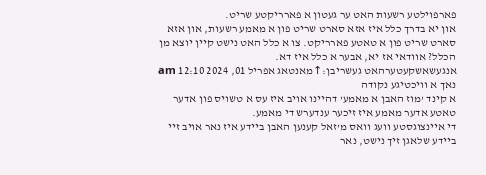פארפוילטע רשעות האט ער געטון א פארריקטע שריט.
און יא בדרך כלל איז אזא סארט שריט פון א מאמע רשעות, און אזא סארט שריט פון א טאטע פארריקט. צו א כלל האט נישט קיין יוצא מן הכלל? אוודאי אז יא, אבער א כלל איז דא.
אנגעשאשקעטערהאט געשריבן:↑מאנטאג אפריל 01, 2024 12:10 am
נאך א וויכטיגע נקודה
א קינד ’מוז האבן א מאמע’ דהיינו אויב איז עס א טשויס פון אדער טאטע אדער מאמע איז זיכער ענדערש די מאמע.
די איינצוגסטע וועג וואס מ’זאל קענען האבן ביידע איז נאר אויב זיי ביידע שלאגן זיך נישט, נאר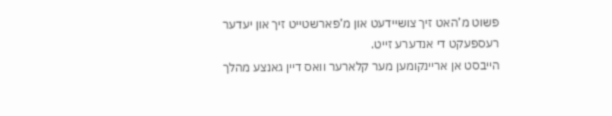פשוט מ’האט זיך צושיידעט און מ’פארשטייט זיך און יעדער רעספעקט די אנדערע זייט.
הייבסט אן אריינקומען מער קלארער וואס דיין גאנצע מהלך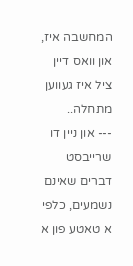המחשבה איז, און וואס דיין ציל איז געווען מתחלה..
--- און ניין דו שרייבסט דברים שאינם נשמעים, כלפי א טאטע פון א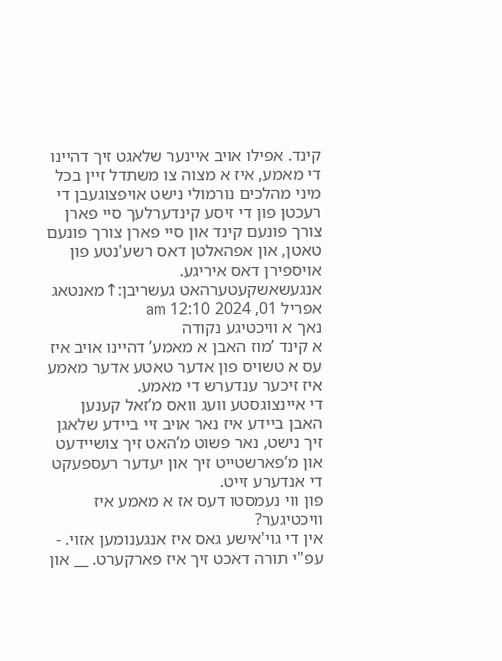קינד. אפילו אויב איינער שלאגט זיך דהיינו די מאמע, איז א מצוה צו משתדל זיין בכל מיני מהלכים נורמולי נישט אויפצוגעבן די רעכטן פון די זיסע קינדערלעך סיי פארן צורך פונעם קינד און סיי פארן צורך פונעם טאטן, און אפהאלטן דאס רשע'נטע פון אויספירן דאס איריגע.
אנגעשאשקעטערהאט געשריבן:↑מאנטאג אפריל 01, 2024 12:10 am
נאך א וויכטיגע נקודה
א קינד ’מוז האבן א מאמע’ דהיינו אויב איז עס א טשויס פון אדער טאטע אדער מאמע איז זיכער ענדערש די מאמע.
די איינצוגסטע וועג וואס מ’זאל קענען האבן ביידע איז נאר אויב זיי ביידע שלאגן זיך נישט, נאר פשוט מ’האט זיך צושיידעט און מ’פארשטייט זיך און יעדער רעספעקט די אנדערע זייט.
פון ווי נעמסטו דעס אז א מאמע איז וויכטיגער?
אין די גוי'אישע גאס איז אנגענומען אזוי. - עפ"י תורה דאכט זיך איז פארקערט. __ און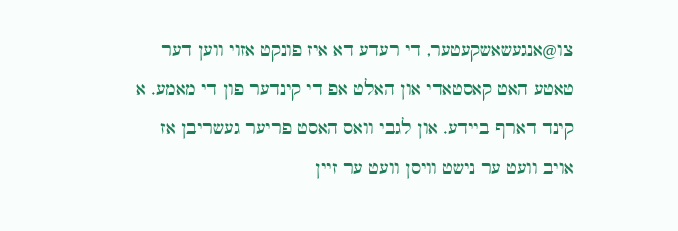צו@אנגעשאשקעטער, די רעדע דא איז פונקט אזוי ווען דער טאטע האט קאסטאדי און האלט אפ די קינדער פון די מאמע. א קינד דארף ביידע. און לגבי וואס האסט פריער געשריבן אז אויב וועט ער נישט וויסן וועט ער זיין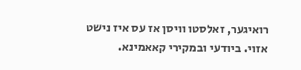רואיגער, זאלסטו וויסן אז עס איז נישט אזוי. ביודעי ובמקירי קאאמינא.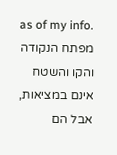as of my info.
מפתח הנקודה והקו והשטח אינם במציאות, אבל הם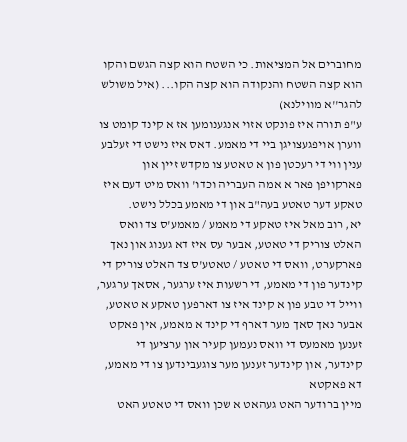מחוברים אל המציאות. כי השטח הוא קצה הגשם והקו הוא קצה השטח והנקודה הוא קצה הקו... (איל משולש להגר''א מווילנא)
ע"פ תורה איז פונקט אזוי אנגענומען אז א קינד קומט צו ווערן אויפגעצויגן ביי די מאמע. דאס איז נישט די זעלבע ענין ווי די רעכטן פון א טאטע צו מקדש זיין און פארקויפן פאר א אמה העבריה וכדו' וואס מיט דעם איז טאקע דער טאטע בעה"ב און די מאמע בכלל נישט.
יא, רוב מאל איז טאקע די מאמע / מאמע'ס צד וואס האלט צוריק די טאטע, אבער עס איז דא גענוג און נאך פארקערט, וואס די טאטע / טאטע'ס צד האלט צוריק די קינדער פון די מאמע, די רשעות איז ערגער, אסאך ערגער, ווייל די טבע פון א קינד איז צו דארפען טאקע א טאטע, אבער נאך סאך מער דארף די קינד א מאמע, אין פאקט זענען מאמעס די וואס נעמען קעיר און ערציען די קינדער, און קינדער זענען מער צוגעבינדען צו די מאמע, דא פאקטא
מיין ברודער האט געהאט א שכן וואס די טאטע האט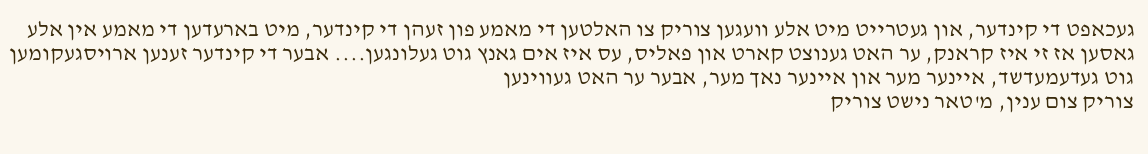געכאפט די קינדער, און געטרייט מיט אלע וועגען צוריק צו האלטען די מאמע פון זעהן די קינדער, מיט בארעדען די מאמע אין אלע גאסען אז זי איז קראנק, ער האט גענוצט קארט און פאליס, עס איז אים גאנץ גוט געלונגען.... אבער די קינדער זענען ארויסגעקומען גוט געדעמעדשד, איינער מער און איינער נאך מער, אבער ער האט געווינען
צוריק צום ענין, מ'טאר נישט צוריק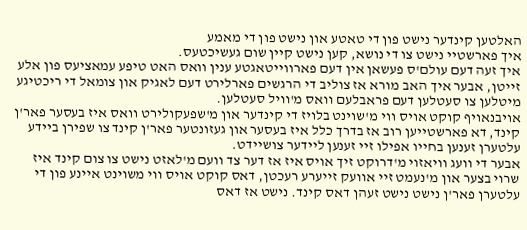האלטען קינדער נישט פון די טאטע און נישט פון די מאמע
איך פארשטיי נישט צו די נושא, קען נישט קיין שום געשיכטעס.
איך זעה דעם עולם'ס פעשאן אין דעם פארווייטאגטע ענין וואס האט טיפע עמאציעס פון אלע זייטן, אבער איך האב מורא אז צוליב די הרגשים פארלירט דעם לאגיק און צומאל די ריכטיגע מיטלען צו סעטלען דעם פראבלעם וואס מ'וויל סעטלען.
אויבנאויף קוקט אויס ווי מ'שוינט בלויז די קינדער און מ'שפעקולירט וואס איז בעסער פאר'ן קינד, דא פארשטייען רוב אז בדרך כלל איז בעסער און געזונטער פאר'ן קינד צו שפירן ביידע עלטערן זענען בחייו אפילו זיי זענען ליידער צושיידט.
אבער די וועג וויאזוי מ'דרוקט זיך אויס איז אז דער צד וועם מ'לאזט נישט צו צום קינד איז שרוי בצער און מ'נעמט זיי אוועק זייערע רעכטן, דאס קוקט אויס ווי משוינט איינע פון די עלטערן פאר'ן נישט נישט זעהן דאס קינד. נישט אז דאס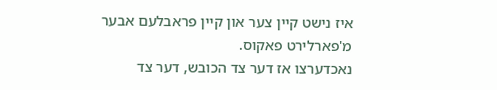איז נישט קיין צער און קיין פראבלעם אבער מ'פארלירט פאקוס.
נאכדערצו אז דער צד הכובש, דער צד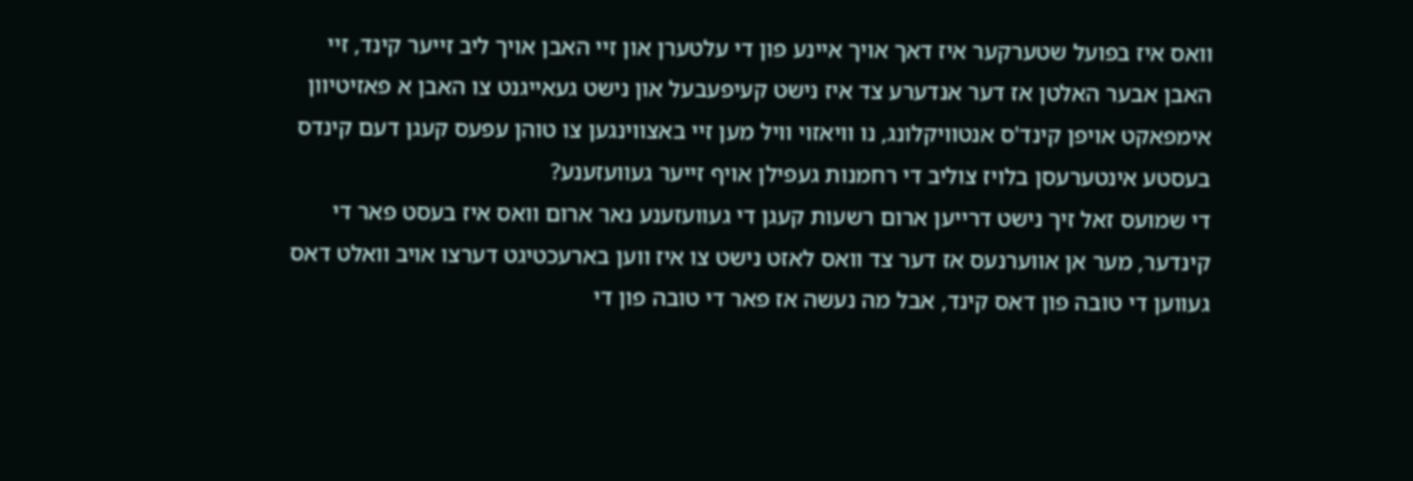וואס איז בפועל שטערקער איז דאך אויך איינע פון די עלטערן און זיי האבן אויך ליב זייער קינד, זיי האבן אבער האלטן אז דער אנדערע צד איז נישט קעיפעבעל און נישט געאייגנט צו האבן א פאזיטיוון אימפאקט אויפן קינד'ס אנטוויקלונג, נו וויאזוי וויל מען זיי באצווינגען צו טוהן עפעס קעגן דעם קינדס בעסטע אינטערעסן בלויז צוליב די רחמנות געפילן אויף זייער געוועזענע?
די שמועס זאל זיך נישט דרייען ארום רשעות קעגן די געוועזענע נאר ארום וואס איז בעסט פאר די קינדער, מער אן אווערנעס אז דער צד וואס לאזט נישט צו איז ווען בארעכטיגט דערצו אויב וואלט דאס געווען די טובה פון דאס קינד, אבל מה נעשה אז פאר די טובה פון די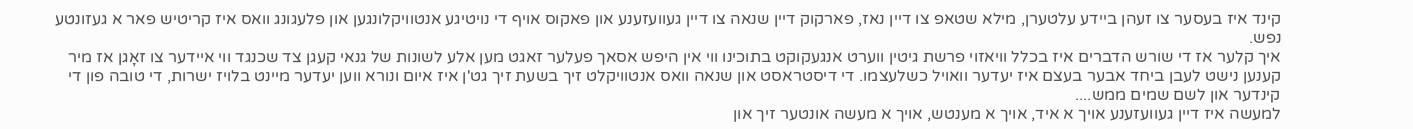קינד איז בעסער צו זעהן ביידע עלטערן, מילא שטאפ צו דיין נאז, פארקוק דיין שנאה צו דיין געוועזענע און פאקוס אויף די נויטיגע אנטוויקלונגען און פלעגונג וואס איז קריטיש פאר א געזונטע נפש.
איך קלער אז די שורש הדברים איז בכלל וויאזוי פרשת גיטין ווערט אנגעקוקט בתוכינו ווי אין היפש אסאך פעלער זאגט מען אלע לשונות של גנאי קעגן צד שכנגד ווי איידער צו זאָגן אז מיר קענען נישט לעבן ביחד אבער בעצם איז יעדער וואויל כשלעצמו. די דיסטראסט און שנאה וואס אנטוויקלט זיך בשעת זיך גט'ן איז איום ונורא ווען יעדער מיינט בלויז ישרות, די טובה פון די קינדער און לשם שמים ממש....
למעשה איז דיין געוועזענע אויך א איד, אויך א מענטש, אויך א מעשה אונטער זיך און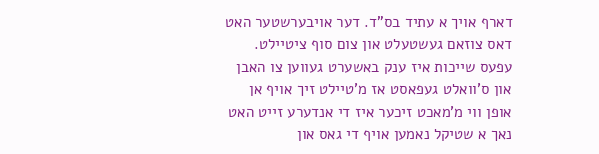דארף אויך א עתיד בס"ד. דער אויבערשטער האט דאס צוזאם געשטעלט און צום סוף ציטיילט. עפעס שייכות איז ענק באשערט געווען צו האבן און ס'וואלט געפאסט אז מ'טיילט זיך אויף אן אופן ווי מ'מאכט זיכער איז די אנדערע זייט האט נאך א שטיקל נאמען אויף די גאס און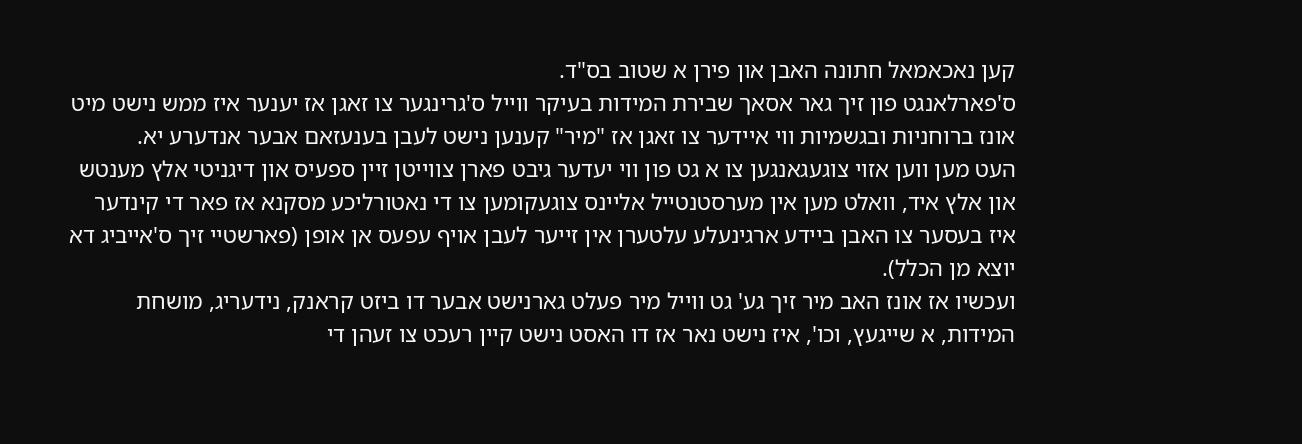קען נאכאמאל חתונה האבן און פירן א שטוב בס"ד.
ס'פארלאנגט פון זיך גאר אסאך שבירת המידות בעיקר ווייל ס'גרינגער צו זאגן אז יענער איז ממש נישט מיט אונז ברוחניות ובגשמיות ווי איידער צו זאגן אז "מיר" קענען נישט לעבן בענעזאם אבער אנדערע יא.
העט מען ווען אזוי צוגעגאנגען צו א גט פון ווי יעדער גיבט פארן צווייטן זיין ספעיס און דיגניטי אלץ מענטש און אלץ איד, וואלט מען אין מערסטנטייל אליינס צוגעקומען צו די נאטורליכע מסקנא אז פאר די קינדער איז בעסער צו האבן ביידע ארגינעלע עלטערן אין זייער לעבן אויף עפעס אן אופן (פארשטיי זיך ס'אייביג דא יוצא מן הכלל).
ועכשיו אז אונז האב מיר זיך גע' גט ווייל מיר פעלט גארנישט אבער דו ביזט קראנק, נידעריג, מושחת המידות, א שייגעץ, וכו', איז נישט נאר אז דו האסט נישט קיין רעכט צו זעהן די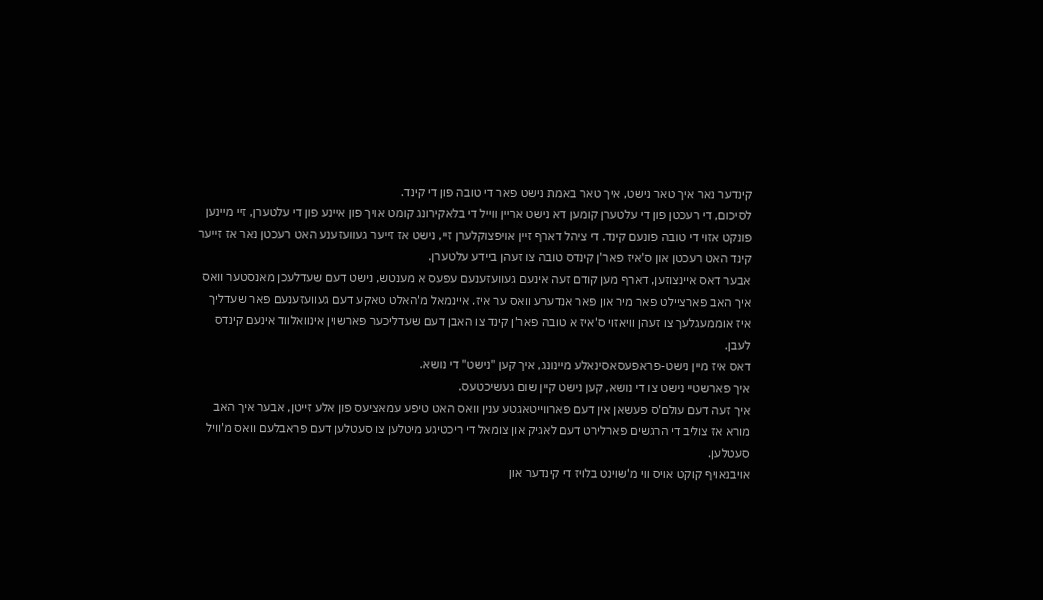קינדער נאר איך טאר נישט, איך טאר באמת נישט פאר די טובה פון די קינד.
לסיכום, די רעכטן פון די עלטערן קומען דא נישט אריין ווייל די בלאקירונג קומט אויך פון איינע פון די עלטערן, זיי מיינען פונקט אזוי די טובה פונעם קינד. די ציהל דארף זיין אויפצוקלערן זיי, נישט אז זייער געוועזענע האט רעכטן נאר אז זייער קינד האט רעכטן און ס'איז פאר'ן קינדס טובה צו זעהן ביידע עלטערן.
אבער דאס איינצוזען, דארף מען קודם זעה אינעם געוועזענעם עפעס א מענטש, נישט דעם שעדלעכן מאנסטער וואס איך האב פארציילט פאר מיר און פאר אנדערע וואס ער איז. איינמאל מ'האלט טאקע דעם געוועזענעם פאר שעדליך איז אוממעגלעך צו זעהן וויאזוי ס'איז א טובה פאר'ן קינד צו האבן דעם שעדליכער פארשוין אינוואלווד אינעם קינדס לעבן.
דאס איז מיין נישט-פראפעסאסינאלע מיינונג, איך קען "נישט" די נושא.
איך פארשטיי נישט צו די נושא, קען נישט קיין שום געשיכטעס.
איך זעה דעם עולם'ס פעשאן אין דעם פארווייטאגטע ענין וואס האט טיפע עמאציעס פון אלע זייטן, אבער איך האב מורא אז צוליב די הרגשים פארלירט דעם לאגיק און צומאל די ריכטיגע מיטלען צו סעטלען דעם פראבלעם וואס מ'וויל סעטלען.
אויבנאויף קוקט אויס ווי מ'שוינט בלויז די קינדער און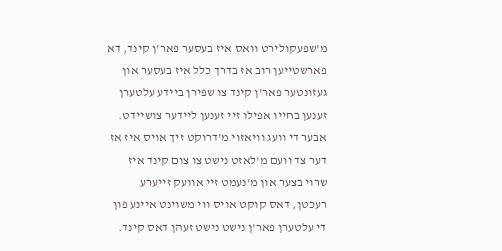מ'שפעקולירט וואס איז בעסער פאר'ן קינד, דא פארשטייען רוב אז בדרך כלל איז בעסער און געזונטער פאר'ן קינד צו שפירן ביידע עלטערן זענען בחייו אפילו זיי זענען ליידער צושיידט.
אבער די וועג וויאזוי מ'דרוקט זיך אויס איז אז דער צד וועם מ'לאזט נישט צו צום קינד איז שרוי בצער און מ'נעמט זיי אוועק זייערע רעכטן, דאס קוקט אויס ווי משוינט איינע פון די עלטערן פאר'ן נישט נישט זעהן דאס קינד.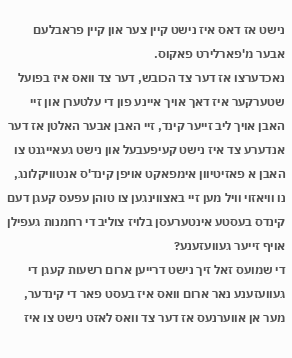נישט אז דאס איז נישט קיין צער און קיין פראבלעם אבער מ'פארלירט פאקוס.
נאכדערצו אז דער צד הכובש, דער צד וואס איז בפועל שטערקער איז דאך אויך איינע פון די עלטערן און זיי האבן אויך ליב זייער קינד, זיי האבן אבער האלטן אז דער אנדערע צד איז נישט קעיפעבעל און נישט געאייגנט צו האבן א פאזיטיוון אימפאקט אויפן קינד'ס אנטוויקלונג, נו וויאזוי וויל מען זיי באצווינגען צו טוהן עפעס קעגן דעם קינדס בעסטע אינטערעסן בלויז צוליב די רחמנות געפילן אויף זייער געוועזענע?
די שמועס זאל זיך נישט דרייען ארום רשעות קעגן די געוועזענע נאר ארום וואס איז בעסט פאר די קינדער, מער אן אווערנעס אז דער צד וואס לאזט נישט צו איז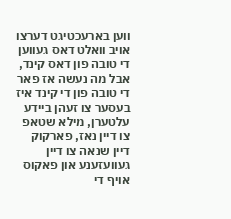ווען בארעכטיגט דערצו אויב וואלט דאס געווען די טובה פון דאס קינד, אבל מה נעשה אז פאר די טובה פון די קינד איז בעסער צו זעהן ביידע עלטערן, מילא שטאפ צו דיין נאז, פארקוק דיין שנאה צו דיין געוועזענע און פאקוס אויף די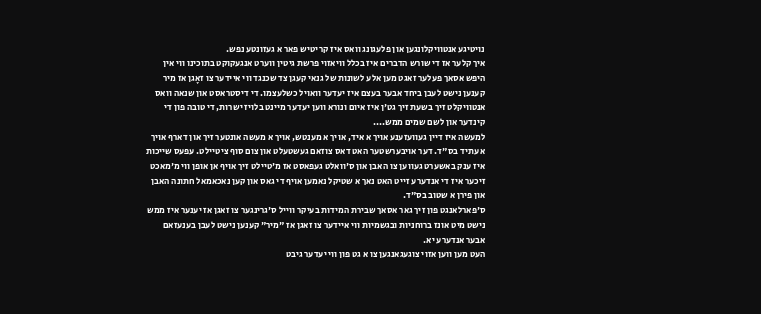נויטיגע אנטוויקלונגען און פלעגונג וואס איז קריטיש פאר א געזונטע נפש.
איך קלער אז די שורש הדברים איז בכלל וויאזוי פרשת גיטין ווערט אנגעקוקט בתוכינו ווי אין היפש אסאך פעלער זאגט מען אלע לשונות של גנאי קעגן צד שכנגד ווי איידער צו זאָגן אז מיר קענען נישט לעבן ביחד אבער בעצם איז יעדער וואויל כשלעצמו. די דיסטראסט און שנאה וואס אנטוויקלט זיך בשעת זיך גט'ן איז איום ונורא ווען יעדער מיינט בלויז ישרות, די טובה פון די קינדער און לשם שמים ממש....
למעשה איז דיין געוועזענע אויך א איד, אויך א מענטש, אויך א מעשה אונטער זיך און דארף אויך א עתיד בס"ד. דער אויבערשטער האט דאס צוזאם געשטעלט און צום סוף ציטיילט. עפעס שייכות איז ענק באשערט געווען צו האבן און ס'וואלט געפאסט אז מ'טיילט זיך אויף אן אופן ווי מ'מאכט זיכער איז די אנדערע זייט האט נאך א שטיקל נאמען אויף די גאס און קען נאכאמאל חתונה האבן און פירן א שטוב בס"ד.
ס'פארלאנגט פון זיך גאר אסאך שבירת המידות בעיקר ווייל ס'גרינגער צו זאגן אז יענער איז ממש נישט מיט אונז ברוחניות ובגשמיות ווי איידער צו זאגן אז "מיר" קענען נישט לעבן בענעזאם אבער אנדערע יא.
העט מען ווען אזוי צוגעגאנגען צו א גט פון ווי יעדער גיבט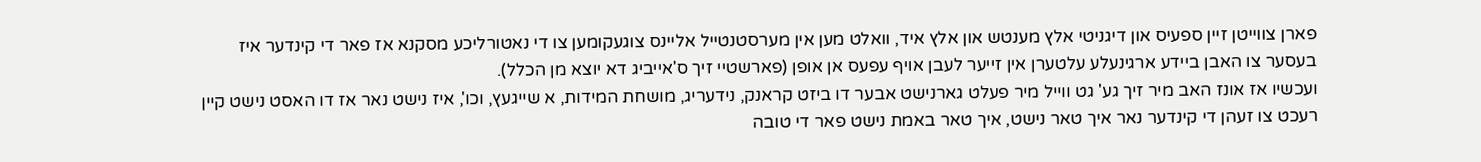פארן צווייטן זיין ספעיס און דיגניטי אלץ מענטש און אלץ איד, וואלט מען אין מערסטנטייל אליינס צוגעקומען צו די נאטורליכע מסקנא אז פאר די קינדער איז בעסער צו האבן ביידע ארגינעלע עלטערן אין זייער לעבן אויף עפעס אן אופן (פארשטיי זיך ס'אייביג דא יוצא מן הכלל).
ועכשיו אז אונז האב מיר זיך גע' גט ווייל מיר פעלט גארנישט אבער דו ביזט קראנק, נידעריג, מושחת המידות, א שייגעץ, וכו', איז נישט נאר אז דו האסט נישט קיין רעכט צו זעהן די קינדער נאר איך טאר נישט, איך טאר באמת נישט פאר די טובה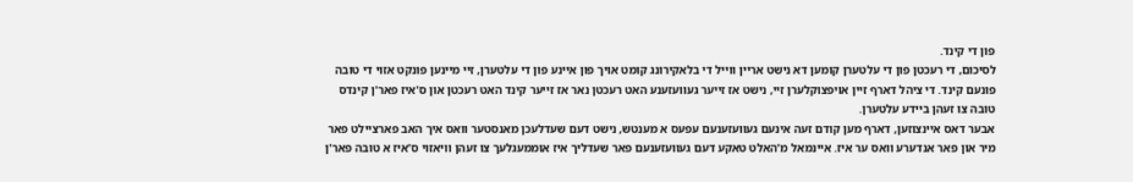פון די קינד.
לסיכום, די רעכטן פון די עלטערן קומען דא נישט אריין ווייל די בלאקירונג קומט אויך פון איינע פון די עלטערן, זיי מיינען פונקט אזוי די טובה פונעם קינד. די ציהל דארף זיין אויפצוקלערן זיי, נישט אז זייער געוועזענע האט רעכטן נאר אז זייער קינד האט רעכטן און ס'איז פאר'ן קינדס טובה צו זעהן ביידע עלטערן.
אבער דאס איינצוזען, דארף מען קודם זעה אינעם געוועזענעם עפעס א מענטש, נישט דעם שעדלעכן מאנסטער וואס איך האב פארציילט פאר מיר און פאר אנדערע וואס ער איז. איינמאל מ'האלט טאקע דעם געוועזענעם פאר שעדליך איז אוממעגלעך צו זעהן וויאזוי ס'איז א טובה פאר'ן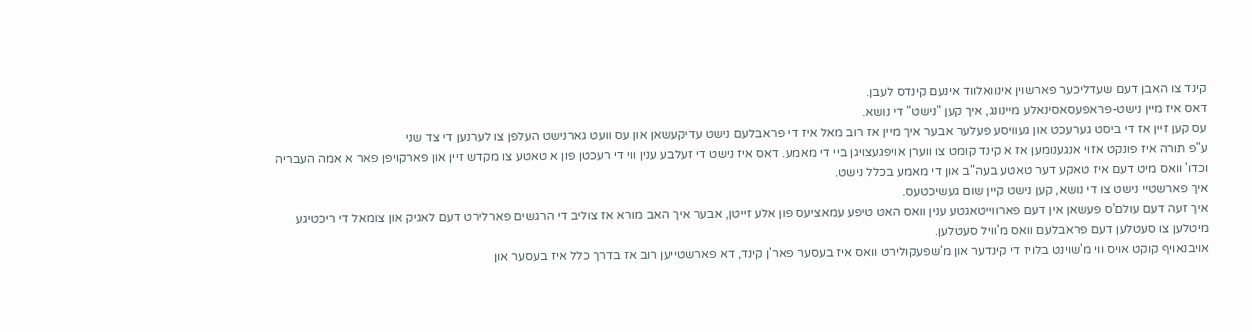קינד צו האבן דעם שעדליכער פארשוין אינוואלווד אינעם קינדס לעבן.
דאס איז מיין נישט-פראפעסאסינאלע מיינונג, איך קען "נישט" די נושא.
עס קען זיין אז די ביסט גערעכט און געוויסע פעלער אבער איך מיין אז רוב מאל איז די פראבלעם נישט עדיקעשאן און עס וועט גארנישט העלפן צו לערנען די צד שני
ע"פ תורה איז פונקט אזוי אנגענומען אז א קינד קומט צו ווערן אויפגעצויגן ביי די מאמע. דאס איז נישט די זעלבע ענין ווי די רעכטן פון א טאטע צו מקדש זיין און פארקויפן פאר א אמה העבריה וכדו' וואס מיט דעם איז טאקע דער טאטע בעה"ב און די מאמע בכלל נישט.
איך פארשטיי נישט צו די נושא, קען נישט קיין שום געשיכטעס.
איך זעה דעם עולם'ס פעשאן אין דעם פארווייטאגטע ענין וואס האט טיפע עמאציעס פון אלע זייטן, אבער איך האב מורא אז צוליב די הרגשים פארלירט דעם לאגיק און צומאל די ריכטיגע מיטלען צו סעטלען דעם פראבלעם וואס מ'וויל סעטלען.
אויבנאויף קוקט אויס ווי מ'שוינט בלויז די קינדער און מ'שפעקולירט וואס איז בעסער פאר'ן קינד, דא פארשטייען רוב אז בדרך כלל איז בעסער און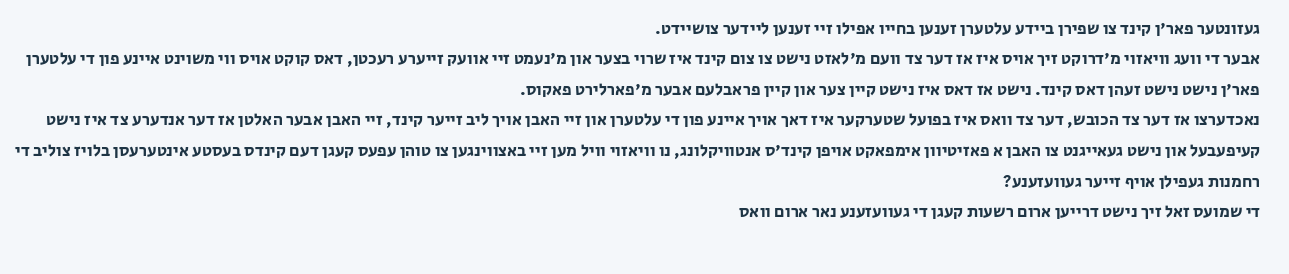געזונטער פאר'ן קינד צו שפירן ביידע עלטערן זענען בחייו אפילו זיי זענען ליידער צושיידט.
אבער די וועג וויאזוי מ'דרוקט זיך אויס איז אז דער צד וועם מ'לאזט נישט צו צום קינד איז שרוי בצער און מ'נעמט זיי אוועק זייערע רעכטן, דאס קוקט אויס ווי משוינט איינע פון די עלטערן פאר'ן נישט נישט זעהן דאס קינד. נישט אז דאס איז נישט קיין צער און קיין פראבלעם אבער מ'פארלירט פאקוס.
נאכדערצו אז דער צד הכובש, דער צד וואס איז בפועל שטערקער איז דאך אויך איינע פון די עלטערן און זיי האבן אויך ליב זייער קינד, זיי האבן אבער האלטן אז דער אנדערע צד איז נישט קעיפעבעל און נישט געאייגנט צו האבן א פאזיטיוון אימפאקט אויפן קינד'ס אנטוויקלונג, נו וויאזוי וויל מען זיי באצווינגען צו טוהן עפעס קעגן דעם קינדס בעסטע אינטערעסן בלויז צוליב די רחמנות געפילן אויף זייער געוועזענע?
די שמועס זאל זיך נישט דרייען ארום רשעות קעגן די געוועזענע נאר ארום וואס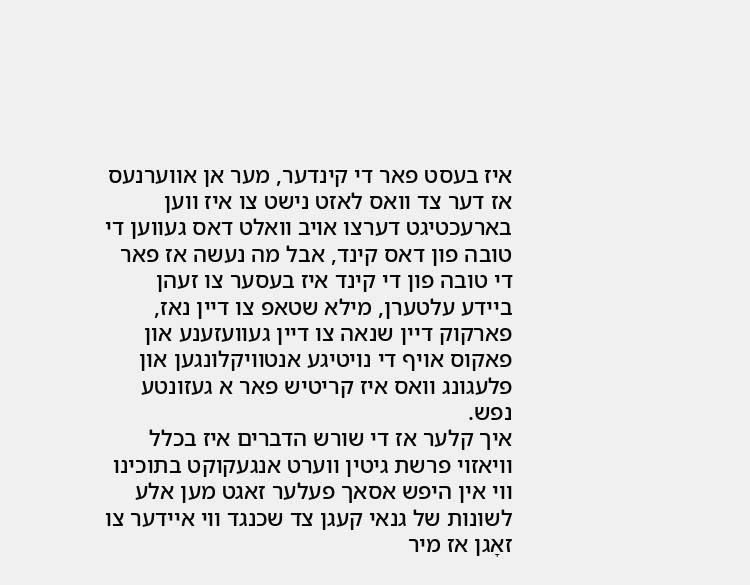איז בעסט פאר די קינדער, מער אן אווערנעס אז דער צד וואס לאזט נישט צו איז ווען בארעכטיגט דערצו אויב וואלט דאס געווען די טובה פון דאס קינד, אבל מה נעשה אז פאר די טובה פון די קינד איז בעסער צו זעהן ביידע עלטערן, מילא שטאפ צו דיין נאז, פארקוק דיין שנאה צו דיין געוועזענע און פאקוס אויף די נויטיגע אנטוויקלונגען און פלעגונג וואס איז קריטיש פאר א געזונטע נפש.
איך קלער אז די שורש הדברים איז בכלל וויאזוי פרשת גיטין ווערט אנגעקוקט בתוכינו ווי אין היפש אסאך פעלער זאגט מען אלע לשונות של גנאי קעגן צד שכנגד ווי איידער צו זאָגן אז מיר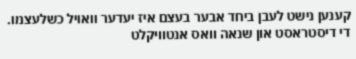קענען נישט לעבן ביחד אבער בעצם איז יעדער וואויל כשלעצמו. די דיסטראסט און שנאה וואס אנטוויקלט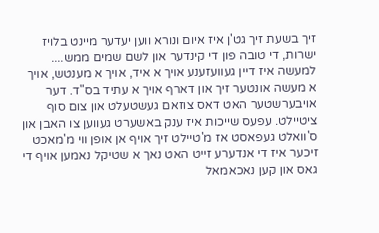זיך בשעת זיך גט'ן איז איום ונורא ווען יעדער מיינט בלויז ישרות, די טובה פון די קינדער און לשם שמים ממש....
למעשה איז דיין געוועזענע אויך א איד, אויך א מענטש, אויך א מעשה אונטער זיך און דארף אויך א עתיד בס"ד. דער אויבערשטער האט דאס צוזאם געשטעלט און צום סוף ציטיילט. עפעס שייכות איז ענק באשערט געווען צו האבן און ס'וואלט געפאסט אז מ'טיילט זיך אויף אן אופן ווי מ'מאכט זיכער איז די אנדערע זייט האט נאך א שטיקל נאמען אויף די גאס און קען נאכאמאל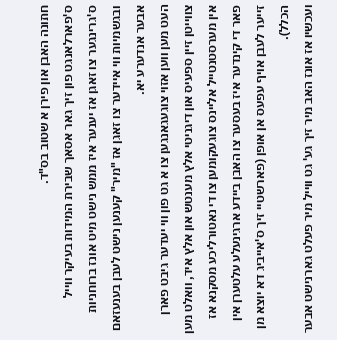חתונה האבן און פירן א שטוב בס"ד.
ס'פארלאנגט פון זיך גאר אסאך שבירת המידות בעיקר ווייל ס'גרינגער צו זאגן אז יענער איז ממש נישט מיט אונז ברוחניות ובגשמיות ווי איידער צו זאגן אז "מיר" קענען נישט לעבן בענעזאם אבער אנדערע יא.
העט מען ווען אזוי צוגעגאנגען צו א גט פון ווי יעדער גיבט פארן צווייטן זיין ספעיס און דיגניטי אלץ מענטש און אלץ איד, וואלט מען אין מערסטנטייל אליינס צוגעקומען צו די נאטורליכע מסקנא אז פאר די קינדער איז בעסער צו האבן ביידע ארגינעלע עלטערן אין זייער לעבן אויף עפעס אן אופן (פארשטיי זיך ס'אייביג דא יוצא מן הכלל).
ועכשיו אז אונז האב מיר זיך גע' גט ווייל מיר פעלט גארנישט אבער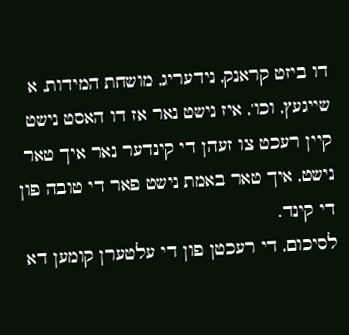דו ביזט קראנק, נידעריג, מושחת המידות, א שייגעץ, וכו', איז נישט נאר אז דו האסט נישט קיין רעכט צו זעהן די קינדער נאר איך טאר נישט, איך טאר באמת נישט פאר די טובה פון די קינד.
לסיכום, די רעכטן פון די עלטערן קומען דא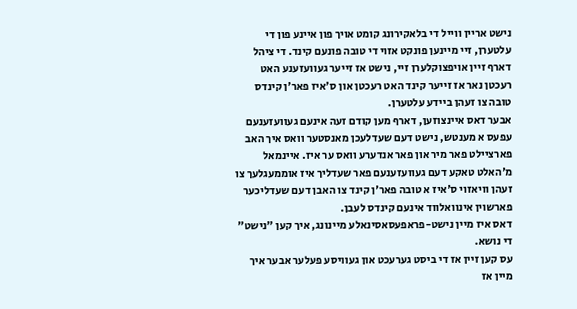נישט אריין ווייל די בלאקירונג קומט אויך פון איינע פון די עלטערן, זיי מיינען פונקט אזוי די טובה פונעם קינד. די ציהל דארף זיין אויפצוקלערן זיי, נישט אז זייער געוועזענע האט רעכטן נאר אז זייער קינד האט רעכטן און ס'איז פאר'ן קינדס טובה צו זעהן ביידע עלטערן.
אבער דאס איינצוזען, דארף מען קודם זעה אינעם געוועזענעם עפעס א מענטש, נישט דעם שעדלעכן מאנסטער וואס איך האב פארציילט פאר מיר און פאר אנדערע וואס ער איז. איינמאל מ'האלט טאקע דעם געוועזענעם פאר שעדליך איז אוממעגלעך צו זעהן וויאזוי ס'איז א טובה פאר'ן קינד צו האבן דעם שעדליכער פארשוין אינוואלווד אינעם קינדס לעבן.
דאס איז מיין נישט-פראפעסאסינאלע מיינונג, איך קען "נישט" די נושא.
עס קען זיין אז די ביסט גערעכט און געוויסע פעלער אבער איך מיין אז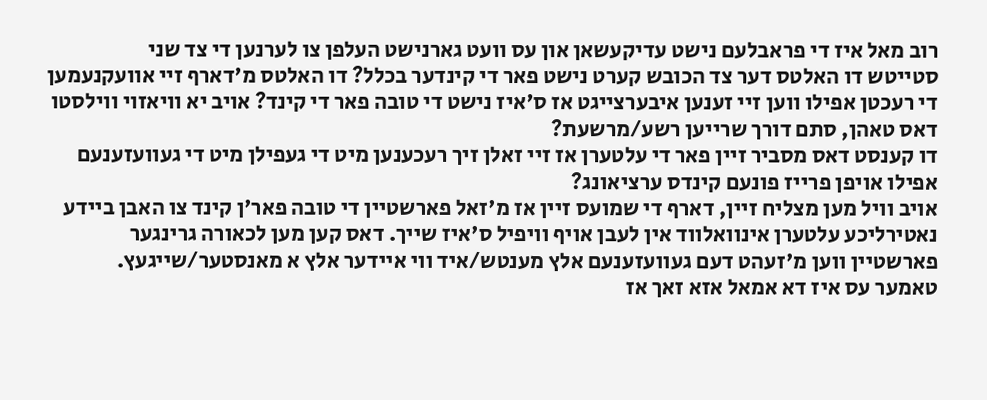רוב מאל איז די פראבלעם נישט עדיקעשאן און עס וועט גארנישט העלפן צו לערנען די צד שני
סטייטש דו האלטס דער צד הכובש קערט נישט פאר די קינדער בכלל? דו האלטס מ'דארף זיי אוועקנעמען די רעכטן אפילו ווען זיי זענען איבערצייגט אז ס'איז נישט די טובה פאר די קינד? אויב יא וויאזוי ווילסטו דאס טאהן, סתם דורך שרייען רשע/מרשעת?
דו קענסט דאס מסביר זיין פאר די עלטערן אז זיי זאלן זיך רעכענען מיט די געפילן מיט די געוועזענעם אפילו אויפן פרייז פונעם קינדס ערציאונג?
אויב וויל מען מצליח זיין, דארף די שמועס זיין אז מ'זאל פארשטיין די טובה פאר'ן קינד צו האבן ביידע נאטירליכע עלטערן אינוואלווד אין לעבן אויף וויפיל ס'איז שייך. דאס קען מען לכאורה גרינגער פארשטיין ווען מ'זעהט דעם געוועזענעם אלץ מענטש/איד ווי איידער אלץ א מאנסטער/שייגעץ.
טאמער עס איז דא אמאל אזא זאך אז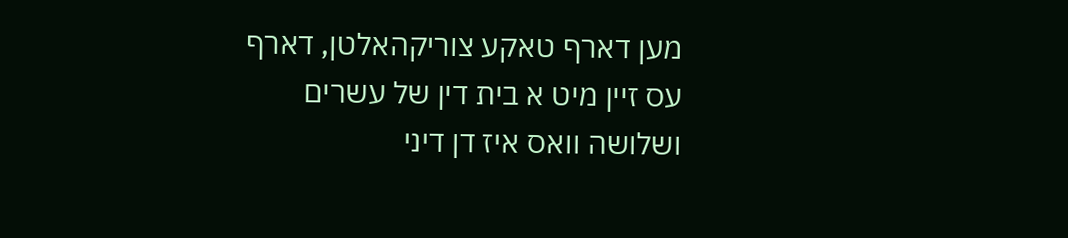מען דארף טאקע צוריקהאלטן, דארף עס זיין מיט א בית דין של עשרים ושלושה וואס איז דן דיני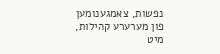נפשות, צאמגענומען פון מערערע קהילות, מיט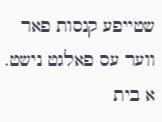שטייפע קנסות פאר ווער עס פאלגט נישט. א בית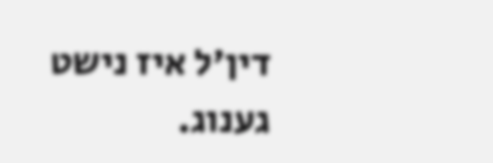דין'ל איז נישט גענוג.